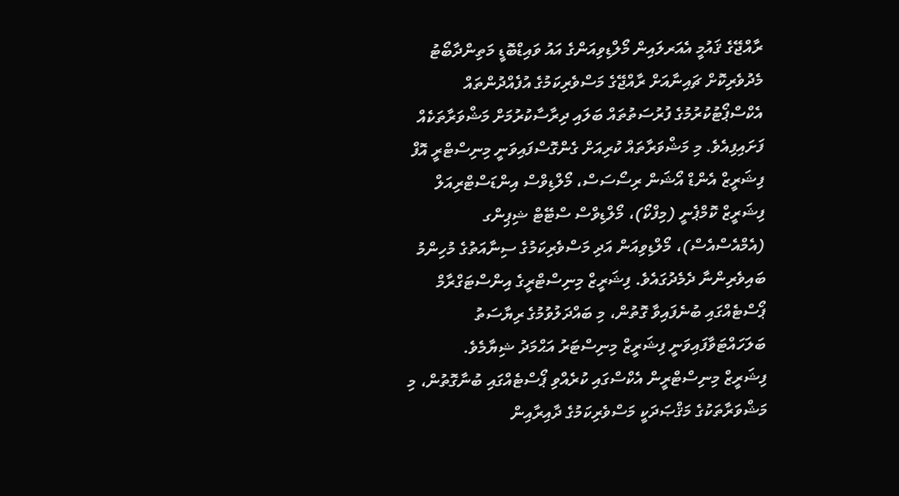ރާއްޖޭގެ ޤައުމީ އެއަރލައިން މޯލްޑިވިއަންގެ އައު ވައިޑްބޮޑީ މަތިންދާބޯޓު މެދުވެރިކޮށް ޗައިނާއަށް ރާއްޖޭގެ މަސްވެރިކަމުގެ އުފެއްދުންތައް އެކްސްޕޯޓުކުރުމުގެ ފުރުސަތުތައް ބަލައި ދިރާސާކުރުމަށް މަޝްވަރާތަކެއް ފަށައިފިއެވެ. މި މަޝްވަރާތައް ކުރިއަށް ގެންގޮސްފައިވަނީ މިނިސްޓްރީ އޮފް ފިޝަރީޒް އެންޑް އޯޝަން ރިސޯސަސް، މޯލްޑިވްސް އިންޑަސްޓްރިއަލް ފިޝަރީޒް ކޮމްޕެނީ (މިފްކޯ)، މޯލްޑިވްސް ސްޓޭޓް ޝިޕިންގ (އެމްއެސްއެސް)، މޯލްޑިވިއަން އަދި މަސްވެރިކަމުގެ ސިނާއަތުގެ މުހިންމު ބައިވެރިންނާ ދެމެދުގައެވެ. ފިޝަރީޒް މިނިސްޓްރީގެ އިންސްޓަގްރާމް ޕޯސްޓެއްގައި ބުނެފައިވާ ގޮތުން، މި ބައްދަލުވުމުގެ ރިޔާސަތު ބަލަހައްޓަވާފައިވަނީ ފިޝަރީޒް މިނިސްޓަރު އަޙްމަދު ޝިޔާމެވެ.
ފިޝަރީޒް މިނިސްޓްރީން އެކްސްގައި ކުރެއްވި ޕޯސްޓެއްގައި ބުނާގޮތުން، މި މަޝްވަރާތަކުގެ މަޤްޞަދަކީ މަސްވެރިކަމުގެ ދާއިރާއިން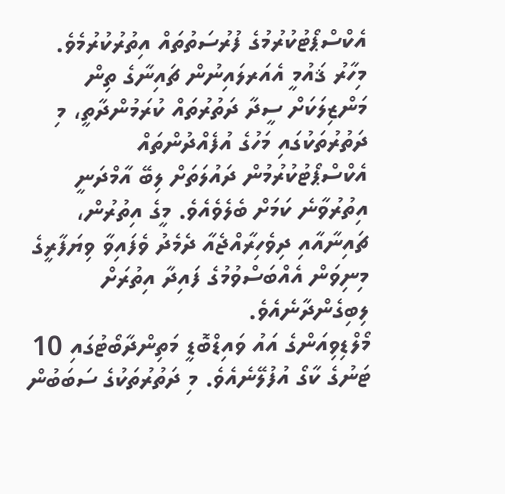އެކްސްޕޯޓުކުރުމުގެ ފުރުސަތުތައް އިތުރުކުރުމެވެ. މިހާރު ޤައުމީ އެއަރލައިނުން ޗައިނާގެ ތިން މަންޒިލަކަށް ސީދާ ދަތުރުތައް ކުރަމުންދާތީ، މި ދަތުރުތަކުގައި މަހުގެ އުފެއްދުންތައް އެކްސްޕޯޓުކުރުމުން ދައުލަތަށް ލިބޭ އާމްދަނީ އިތުރުވާނެ ކަމަށް ބެލެވެއެވެ. މީގެ އިތުރުން، ޗައިނާއާއި ދިވެހިރާއްޖެއާ ދެމެދު ވެފައިވާ ވިޔަފާރީގެ މިނިވަން އެއްބަސްވުމުގެ ފައިދާ އިތުރަށް ލިބިގެންދާނެއެވެ.
މޯލްޑިވިއަންގެ އައު ވައިޑްބޮޑީ މަތިންދާބޯޓުގައި 10 ޓަނުގެ ކާގޯ އުފުލޭނެއެވެ. މި ދަތުރުތަކުގެ ސަބަބުން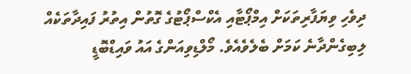ދިވެހި ވިޔަފާރިތަކަށް އިމްޕޯޓާއި އެކްސްޕޯޓުގެ ގޮތުން އިތުރު ފައިދާތަކެއް ލިބިގެންދާނެ ކަމަށް ބެލެވެއެވެ. މޯލްޑިވިއަންގެ އައު ވައިޑްބޮޑީ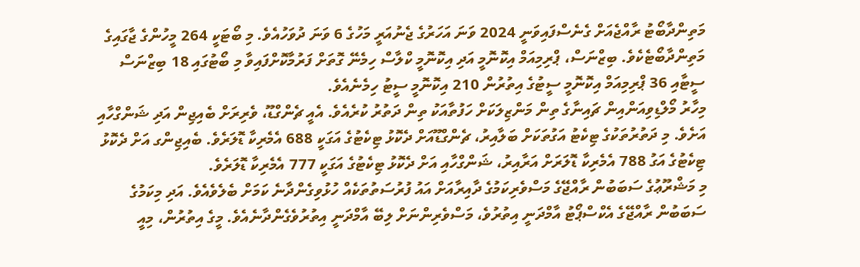މަތިންދާބޯޓު ރާއްޖެއަށް ގެނެސްފައިވަނީ 2024 ވަނަ އަހަރުގެ ޖެނުއަރީ މަހުގެ 6 ވަނަ ދުވަހުއެވެ. މި ބޯޓަކީ 264 މީހުންގެ ޖާގައިގެ މަތިންދާބޯޓެކެވެ. ބިޒްނަސް، ޕްރިމިއަމް އިކޮނޮމީ އަދި އިކޮނޮމީ ކްލާސް ހިމެނޭ ގޮތަށް ފަރުމާކޮށްފައިވާ މި ބޯޓުގައި 18 ބިޒްނަސް ސީޓާއި 36 ޕްރިމިއަމް އިކޮނޮމީ ސީޓުގެ އިތުރުން 210 އިކޮނޮމީ ސީޓު ހިމެނެއެވެ.
މިހާރު މޯލްޑިވިއަންއިން ޗައިނާގެ ތިން މަންޒިލަކަށް ހަފުތާއަކު ތިން ދަތުރު ކުރެއެވެ. އެއީ ޗެންގްޑޫ، ވެރިރަށް ބެއިޖިން އަދި ޝަންގްހާއި އަށެވެ. މި ދަތުރުތަކުގެ ޓިކެޓު އަގުތަކަށް ބަލާއިރު، ޗެންގްޑޫއަށް ދެކޮޅު ޓިކެޓުގެ އަގަކީ 688 އެމެރިކާ ޑޮލަރެވެ. ބެއިޖިންގ އަށް ދެކޮޅު ޓިކެޓުގެ އަގު 788 އެމެރިކާ ޑޮލަރަށް އަރާއިރު، ޝަންގްހާއި އަށް ދެކޮޅު ޓިކެޓުގެ އަގަކީ 777 އެމެރިކާ ޑޮލަރެވެ.
މި މަޝްރޫޢުގެ ސަބަބުން ރާއްޖޭގެ މަސްވެރިކަމުގެ ދާއިރާއަށް އައު ފުރުސަތުތަކެއް ހުޅުވިގެންދާނެ ކަމަށް ބެލެވެއެވެ. އަދި މިކަމުގެ ސަބަބުން ރާއްޖޭގެ އެކްސްޕޯޓު އާމްދަނީ އިތުރުވެ، މަސްވެރިންނަށް ލިބޭ އާމްދަނީ އިތުރުވެގެންދާނެއެވެ. މީގެ އިތުރުން، މިއީ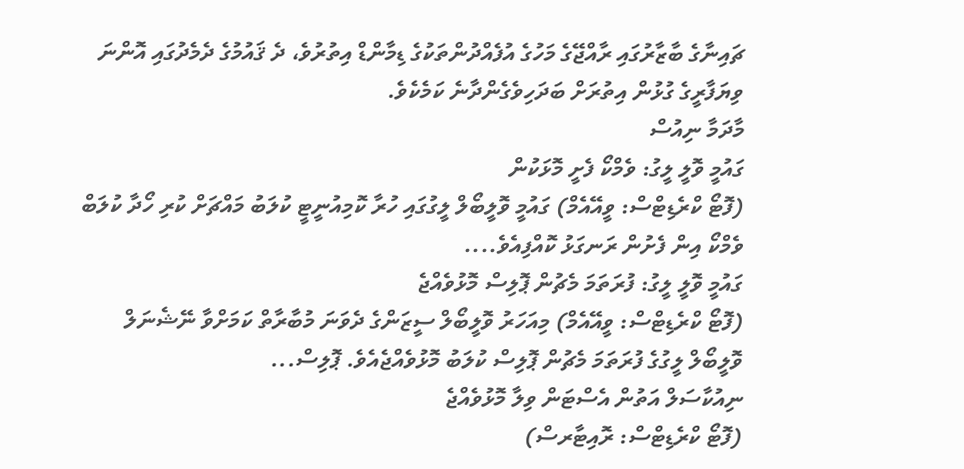ޗައިނާގެ ބާޒާރުގައި ރާއްޖޭގެ މަހުގެ އުފެއްދުންތަކުގެ ޑިމާންޑް އިތުރުވެ، ދެ ޤައުމުގެ ދެމެދުގައި އޮންނަ ވިޔަފާރީގެ ގުޅުން އިތުރަށް ބަދަހިވެގެންދާނެ ކަމެކެވެ.
މާދަމާ ނިއުސް
ގައުމީ ވޮލީ ލީގު: ވެމްކޯ ފެށީ މޮޅަކުން
(ފޮޓޯ ކްރެޑިޓްސް: ވީއޭއެމް) ގައުމީ ވޮލީބޯލް ލީގުގައި ހުރާ ކޮމިއުނީޓީ ކުލަބު މައްޗަށް ކުރި ހޯދާ ކުލަބް ވެމްކޯ އިން ފެށުން ރަނގަޅު ކޮއްފިއެވެ....
ގައުމީ ވޮލީ ލީގު: ފުރަތަމަ މެޗުން ޕޮލިސް މޮޅުވެއްޖެ
(ފޮޓޯ ކްރެޑިޓްސް: ވީއޭއެމް) މިއަހަރު ވޮލީބޯލް ސީޒަންގެ ދެވަނަ މުބާރާތް ކަމަށްވާ ނޭޝެނަލް ވޮލީބޯލް ލީގުގެ ފުރަތަމަ މެޗުން ޕޮލިސް ކުލަބު މޮޅުވެއްޖެއެވެ. ޕޮލިސް...
ނިއުކާސަލް އަތުން އެސްޓަން ވިލާ މޮޅުވެއްޖެ
(ފޮޓޯ ކްރެޑިޓްސް: ރޮއިޓާރސް)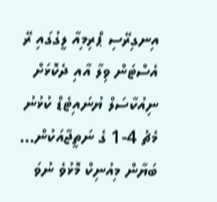އިނގިރޭސި ޕްރިމިއާ ލީގުގައި ރޭ އެސްޓަން ވިލާ އާއި ދެކޮޅަށް ނިއުކާސަލް ޔުނައިޓެޑް ކުޅުނު މެޗު 4-1 ގެ ނަތީޖާއަކުން...
ބަޔާން މިއުނިކް މޮޅުވެ ނުވަ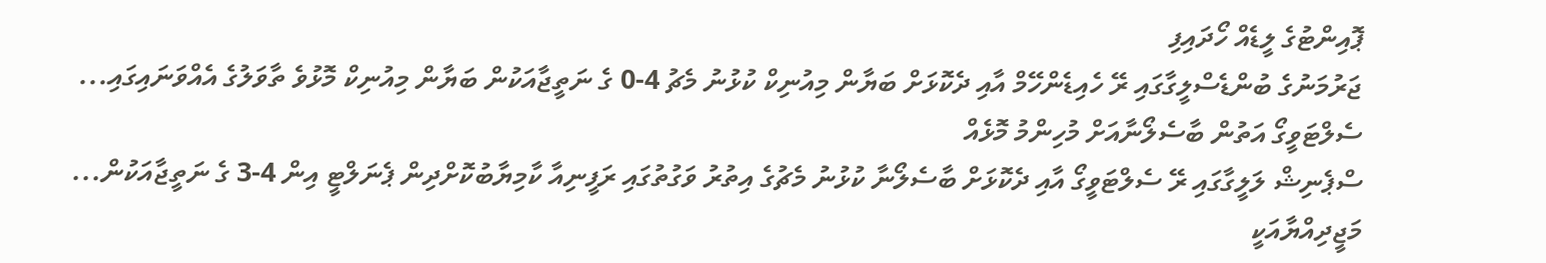ޕޮއިންޓުގެ ލީޑެއް ހޯދައިފި
ޖަރުމަނުގެ ބުންޑެސްލީގާގައި ރޭ ހެއިޑެންހޭމް އާއި ދެކޮޅަށް ބަޔާން މިއުނިކް ކުޅުނު މެޗު 4-0 ގެ ނަތީޖާއަކުން ބަޔާން މިއުނިކް މޮޅުވެ ތާވަލުގެ އެއްވަނައިގައި...
ސެލްޓަވީގޯ އަތުން ބާސެލޯނާއަށް މުހިންމު މޮޅެއް
ސްޕެނިޝް ލަލީގާގައި ރޭ ސެލްޓަވީގޯ އާއި ދެކޮޅަށް ބާސެލޯނާ ކުޅުނު މެޗުގެ އިތުރު ވަގުތުގައި ރަފީނިއާ ކާމިޔާބުކޮށްދިން ޕެނަލްޓީ އިން 4-3 ގެ ނަތީޖާއަކުން...
މަޖީދިއްޔާއަކީ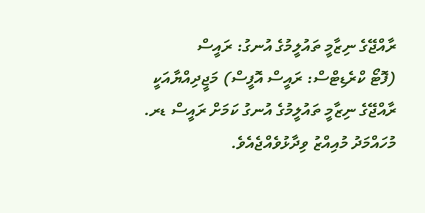ރާއްޖޭގެ ނިޒާމީ ތައުލީމުގެ އުނގު: ރައީސް
(ފޮޓޯ ކްރެޑިޓްސް: ރައީސް އޮފީސް) މަޖީދިއްޔާއަކީ ރާއްޖޭގެ ނިޒާމީ ތައުލީމުގެ އުނގު ކަމަށް ރައީސް ޑރ. މުހައްމަދު މުއިއްޒު ވިދާޅުވެއްޖެއެވެ.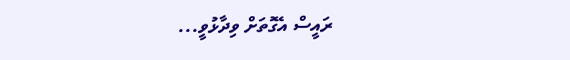ރައީސް އެގޮތަށް ވިދާޅުވީ...